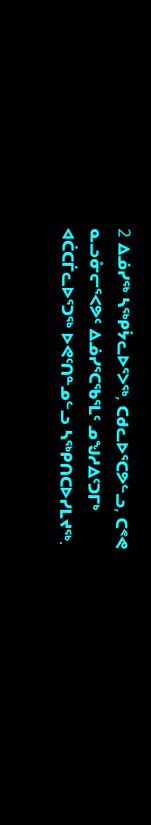2 ᐃᓅᓯᖅ ᓴᖅᑭᔮᓚᐅᕐᐳᖅ, ᑕᑯᓚᐅᕐᑕᕗᓪᓗ, ᑕᕝᕙ ᓇᓗᓁᓕᕐᐸᕗᑦ ᐃᓅᓯᕐᑕᖃᕐᒪᑦ ᓄᖑᓱᐃᑦᑐᒥᒃ ᐊᑖᑕᒦᓚᐅᕐᑐᖅ ᐅᕙᑦᑎᓐᓄᓪᓗ ᓴᖅᑭᑎᑕᐅᓯᒪᔪᖅ.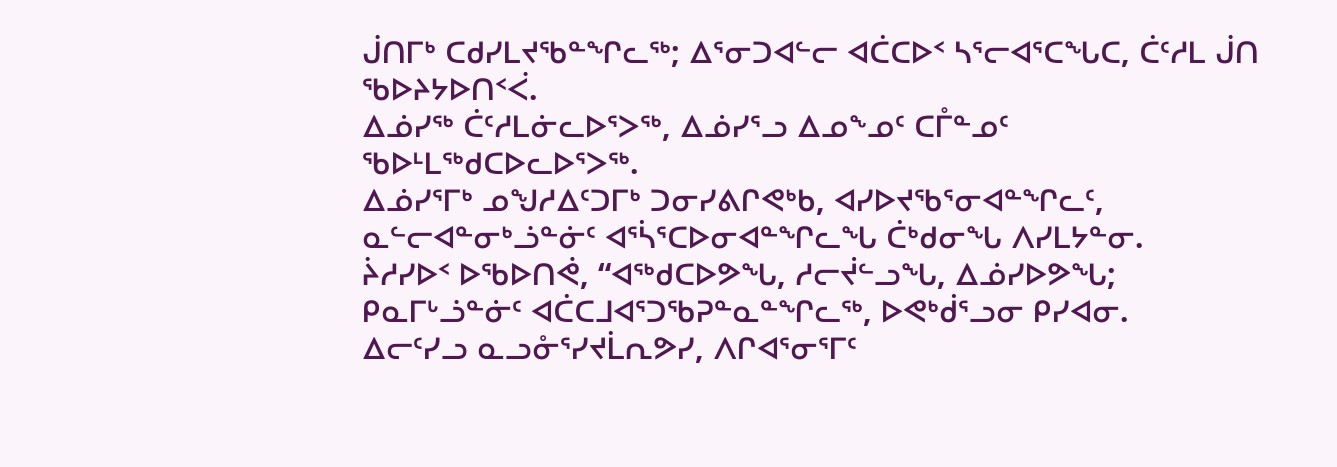ᒎᑎᒥᒃ ᑕᑯᓯᒪᔪᖃᓐᖏᓚᖅ; ᐃᕐᓂᑐᐊᓪᓕ ᐊᑖᑕᐅᑉ ᓴᕐᓕᐊᕐᑕᖓᑕ, ᑖᑦᓱᒪ ᒎᑎ ᖃᐅᔨᔭᐅᑎᑉᐹ.
ᐃᓅᓯᖅ ᑖᑦᓱᒪᓃᓚᐅᕐᐳᖅ, ᐃᓅᓯᕐᓗ ᐃᓄᖕᓄᑦ ᑕᒤᓐᓄᑦ ᖃᐅᒻᒪᖅᑯᑕᐅᓚᐅᕐᐳᖅ.
ᐃᓅᓯᕐᒥᒃ ᓄᖑᓱᐃᑦᑐᒥᒃ ᑐᓂᓯᕕᒋᕙᒃᑲ, ᐊᓯᐅᔪᖃᕐᓂᐊᓐᖏᓚᑦ, ᓇᓪᓕᐊᓐᓂᒃᓘᓐᓃᑦ ᐊᕐᓵᕐᑕᐅᓂᐊᓐᖏᓚᖓ ᑖᒃᑯᓂᖓ ᐱᓯᒪᔭᓐᓂ.
ᔩᓱᓯᐅᑉ ᐅᖃᐅᑎᕚ, “ᐊᖅᑯᑕᐅᕗᖓ, ᓱᓕᔫᓪᓗᖓ, ᐃᓅᓯᐅᕗᖓ; ᑭᓇᒥᒡᓘᓐᓃᑦ ᐊᑖᑕᒧᐊᕐᑐᖃᕈᓐᓇᓐᖏᓚᖅ, ᐅᕙᒃᑰᕐᓗᓂ ᑭᓯᐊᓂ.
ᐃᓕᑦᓯᓗ ᓇᓗᓁᕐᓯᔪᒫᕆᕗᓯ, ᐱᒋᐊᕐᓂᕐᒥᑦ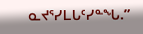ᓇᔪᕐᓯᒪᒐᑦᓯᓐᖓ.”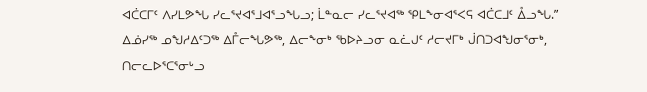ᐊᑖᑕᒥᑦ ᐱᓯᒪᕗᖓ ᓯᓚᕐᔪᐊᕐᒧᐊᕐᓗᖓᓗ; ᒫᓐᓇᓕ ᓯᓚᕐᔪᐊᖅ ᕿᒪᖕᓂᐊᕐᐸᕋ ᐊᑖᑕᒧᑦ ᐂᓗᖓ.”
ᐃᓅᓯᖅ ᓄᖑᓱᐃᑦᑐᖅ ᐃᒤᓕᖓᕗᖅ, ᐃᓕᖕᓂᒃ ᖃᐅᔨᓗᓂ ᓇᓛᒍᑦ ᓱᓕᔪᒥᒃ ᒎᑎᑐᐊᖑᓂᕐᓂᒃ, ᑎᓕᓚᐅᕐᑕᕐᓂᒡᓗ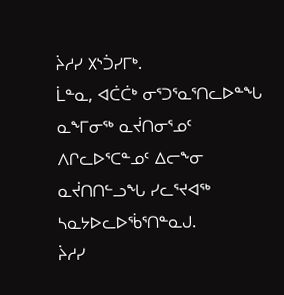ᔩᓱᓯ ᙭ᔅᑑᓯᒥᒃ.
ᒫᓐᓇ, ᐊᑖᑖᒃ ᓂᕐᑐᕐᓇᕐᑎᓚᐅᓐᖓ ᓇᖕᒥᓂᖅ ᓇᔫᑎᓂᕐᓄᑦ ᐱᒋᓚᐅᕐᑕᓐᓄᑦ ᐃᓕᖕᓂ ᓇᔫᑎᑎᓪᓗᖓ ᓯᓚᕐᔪᐊᖅ ᓴᓇᔭᐅᓚᐅᖄᕐᑎᓐᓇᒍ.
ᔩᓱᓯ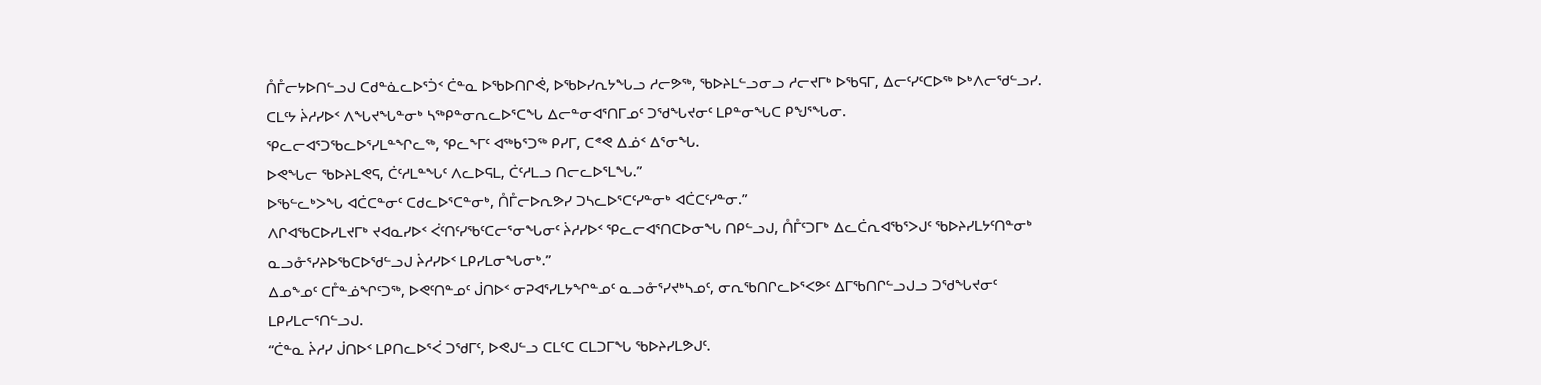ᑍᒤᓕᔭᐅᑎᓪᓗᒍ ᑕᑯᓐᓈᓚᐅᕐᑑᑉ ᑖᓐᓇ ᐅᖃᐅᑎᒋᕚ, ᐅᖃᐅᓯᕆᔭᖓᓗ ᓱᓕᕗᖅ, ᖃᐅᔨᒪᓪᓗᓂᓗ ᓱᓕᔪᒥᒃ ᐅᖃᕋᒥ, ᐃᓕᑦᓯᑦᑕᐅᖅ ᐅᒃᐱᓕᖁᓪᓗᓯ.
ᑕᒪᑦᔭ ᔩᓱᓯᐅᑉ ᐱᖓᔪᖓᓐᓂᒃ ᓴᖅᑭᓐᓂᕆᓚᐅᕐᑕᖓ ᐃᓕᓐᓂᐊᕐᑎᒥᓄᑦ ᑐᖁᖓᔪᓂᑦ ᒪᑭᓐᓂᖓᑕ ᑭᖑᕐᖓᓂ.
ᕿᓚᓕᐊᕐᑐᖃᓚᐅᕐᓯᒪᓐᖏᓚᖅ, ᕿᓚᖕᒥᑦ ᐊᖅᑲᕐᑐᖅ ᑭᓯᒥ, ᑕᕝᕙ ᐃᓅᑉ ᐃᕐᓂᖓ.
ᐅᕙᖓᓕ ᖃᐅᔨᒪᕙᕋ, ᑖᑦᓱᒪᓐᖓᑦ ᐱᓚᐅᕋᒪ, ᑖᑦᓱᒪᓗ ᑎᓕᓚᐅᕐᒪᖓ.”
ᐅᖃᓪᓚᒃᐳᖓ ᐊᑖᑕᓐᓂᑦ ᑕᑯᓚᐅᕐᑕᓐᓂᒃ, ᑍᒤᓕᐅᕆᕗᓯ ᑐᓴᓚᐅᕐᑕᑦᓯᓐᓂᒃ ᐊᑖᑕᑦᓯᓐᓂ.”
ᐱᒋᐊᖃᑕᐅᓯᒪᔪᒥᒃ ᔪᐊᓇᓯᐅᑉ ᐹᑦᑎᑦᓯᖃᑦᑕᓕᕐᓂᖓᓂᑦ ᔩᓱᓯᐅᑉ ᕿᓚᓕᐊᕐᑎᑕᐅᓂᖓ ᑎᑭᓪᓗᒍ, ᑍᒤᑦᑐᒥᒃ ᐃᓚᑖᕆᐊᖃᕐᐳᒍᑦ ᖃᐅᔨᓯᒪᔭᑦᑎᓐᓂᒃ ᓇᓗᓁᕐᓯᔨᐅᖃᑕᐅᖁᓪᓗᒍ ᔩᓱᓯᐅᑉ ᒪᑭᓯᒪᓂᖓᓂᒃ.”
ᐃᓄᖕᓄᑦ ᑕᒤᓐᓅᖏᑦᑐᖅ, ᐅᕙᑦᑎᓐᓄᑦ ᒎᑎᐅᑉ ᓂᕈᐊᕐᓯᒪᔭᖏᓐᓄᑦ ᓇᓗᓁᕐᓯᔪᒃᓴᓄᑦ, ᓂᕆᖃᑎᒋᓚᐅᕐᐸᕗᑦ ᐃᒥᖃᑎᒋᓪᓗᒍᓗ ᑐᖁᖓᔪᓂᑦ ᒪᑭᓯᒪᓕᕐᑎᓪᓗᒍ.
“ᑖᓐᓇ ᔩᓱᓯ ᒎᑎᐅᑉ ᒪᑭᑎᓚᐅᕐᐹ ᑐᖁᒥᑦ, ᐅᕙᒍᓪᓗ ᑕᒪᑦᑕ ᑕᒪᑐᒥᖓ ᖃᐅᔨᓯᒪᕗᒍᑦ.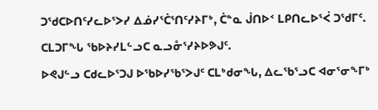ᑐᖁᑕᐅᑎᑦᓯᓚᐅᕐᐳᓯ ᐃᓅᓯᕐᑖᕐᑎᑦᓯᔨᒥᒃ, ᑖᓐᓇ ᒎᑎᐅᑉ ᒪᑭᑎᓚᐅᕐᐹ ᑐᖁᒥᑦ. ᑕᒪᑐᒥᖓ ᖃᐅᔨᓯᒪᓪᓗᑕ ᓇᓗᓁᕐᓯᔨᐅᕗᒍᑦ.
ᐅᕙᒍᓪᓗ ᑕᑯᓚᐅᕐᑐᒍ ᐅᖃᐅᓯᖃᕐᐳᒍᑦ ᑕᒪᒃᑯᓂᖓ, ᐃᓚᖃᕐᓗᑕ ᐊᓂᕐᓂᖕᒥᒃ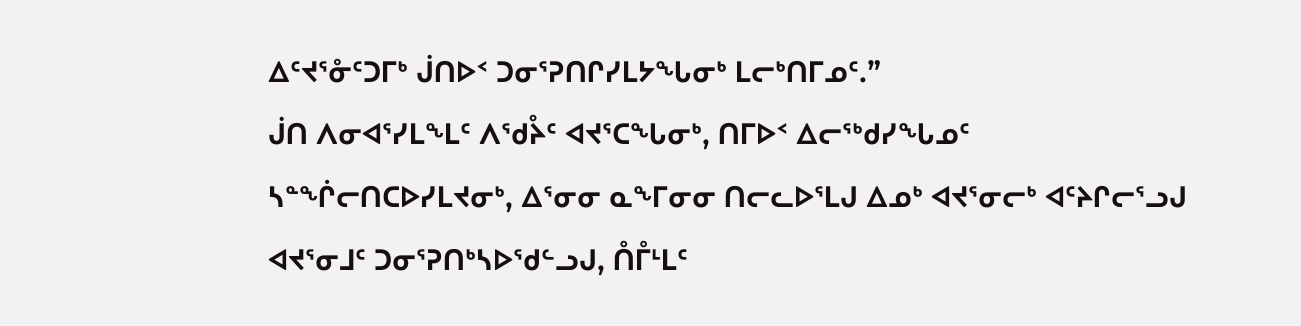ᐃᑦᔪᕐᓁᑦᑐᒥᒃ ᒎᑎᐅᑉ ᑐᓂᕐᕈᑎᒋᓯᒪᔭᖓᓂᒃ ᒪᓕᒃᑎᒥᓄᑦ.”
ᒎᑎ ᐱᓂᐊᕐᓯᒪᖕᒪᑦ ᐱᖁᔧᑦ ᐊᔪᕐᑕᖓᓂᒃ, ᑎᒥᐅᑉ ᐃᓕᖅᑯᓯᖓᓄᑦ ᓴᓐᖐᓕᑎᑕᐅᓯᒪᔪᓂᒃ, ᐃᕐᓂᓂ ᓇᖕᒥᓂᓂ ᑎᓕᓚᐅᕐᒪᒍ ᐃᓄᒃ ᐊᔪᕐᓂᓕᒃ ᐊᑦᔨᒋᓕᕐᓗᒍ ᐊᔪᕐᓂᒧᑦ ᑐᓂᕐᕈᑎᒃᓴᐅᖁᓪᓗᒍ, ᑍᒤᒻᒪᑦ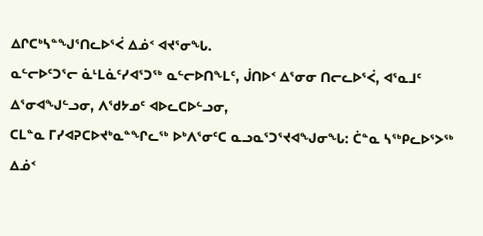ᐃᒋᑕᒃᓴᓐᖑᕐᑎᓚᐅᕐᐹ ᐃᓅᑉ ᐊᔪᕐᓂᖓ.
ᓇᓪᓕᐅᑦᑐᕐᓕ ᓈᒻᒪᓈᑦᓯᐊᕐᑐᖅ ᓇᓪᓕᐅᑎᖕᒪᑦ, ᒎᑎᐅᑉ ᐃᕐᓂᓂ ᑎᓕᓚᐅᕐᐹ, ᐊᕐᓇᒧᑦ ᐃᕐᓂᐊᖑᓪᓗᓂ, ᐱᖁᔭᓄᑦ ᐊᐅᓚᑕᐅᓪᓗᓂ,
ᑕᒪᓐᓇ ᒥᓯᐊᕈᑕᐅᔪᒃᓇᓐᖏᓚᖅ ᐅᒃᐱᕐᓂᑦᑕ ᓇᓗᓇᕐᑐᕐᔪᐊᖑᓂᖓ: ᑖᓐᓇ ᓴᖅᑭᓚᐅᕐᐳᖅ ᐃᓅᑉ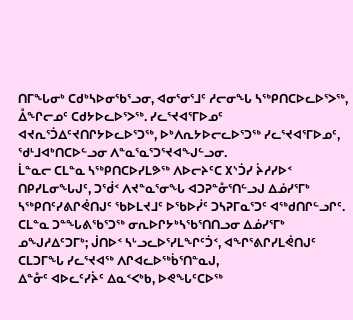ᑎᒥᖓᓂᒃ ᑕᑯᒃᓴᐅᓂᖃᕐᓗᓂ, ᐊᓂᕐᓂᕐᒧᑦ ᓱᓕᓂᖓ ᓴᖅᑭᑎᑕᐅᓚᐅᕐᐳᖅ, ᐂᖏᓕᓄᑦ ᑕᑯᔭᐅᓚᐅᕐᐳᖅ. ᓯᓚᕐᔪᐊᕐᒥᐅᓄᑦ ᐊᔪᕆᕐᑑᐃᑦᔪᑎᒋᔭᐅᓚᐅᕐᑐᖅ, ᐅᒃᐱᕆᔭᐅᓕᓚᐅᕐᑐᖅ ᓯᓚᕐᔪᐊᕐᒥᐅᓄᑦ, ᖁᒻᒧᐊᒃᑎᑕᐅᓪᓗᓂ ᐱᓐᓇᕐᓇᕐᑐᕐᔪᐊᖑᓪᓗᓂ.
ᒫᓐᓇᓕ ᑕᒪᓐᓇ ᓴᖅᑭᑎᑕᐅᓯᒪᕗᖅ ᐱᐅᓕᔨᑦᑕ ᙭ᔅᑑᓯ ᔩᓱᓯᐅᑉ ᑎᑭᓯᒪᓂᖓᒍᑦ, ᑐᖂᑉ ᐱᔪᓐᓇᕐᓂᖓ ᐊᑐᕈᓐᓁᕐᑎᓪᓗᒍ ᐃᓅᓯᕐᒥᒃ ᓴᖅᑭᑎᑦᓯᕕᒋᕚᑎᒍᑦ ᖃᐅᒪᔪᒧᑦ ᐅᖃᐅᓰᑦ ᑐᓴᕈᒥᓇᕐᑐᑦ ᐊᖅᑯᑎᒋᓪᓗᒋᑦ.
ᑕᒪᓐᓇ ᑐᓐᖓᕕᖃᕐᑐᖅ ᓂᕆᐅᒋᔭᒃᓴᖃᕐᑎᑎᓗᓂ ᐃᓅᓯᕐᒥᒃ ᓄᖑᓱᐃᑦᑐᒥᒃ; ᒎᑎᐅᑉ ᓴᒡᓗᓚᐅᕐᓯᒪᖏᑦᑑᑉ, ᐊᖏᕐᕕᒋᓯᒪᕚᑎᒍᑦ ᑕᒪᑐᒥᖓ ᓯᓚᕐᔪᐊᖅ ᐱᒋᐊᓚᐅᖅᑳᕐᑎᓐᓇᒍ,
ᐃᓐᓁᑦ ᐊᐅᓚᑦᓯᔩᑦ ᐃᓇᑉᐸᒃᑲ, ᐅᕙᖓᑦᑕᐅᖅ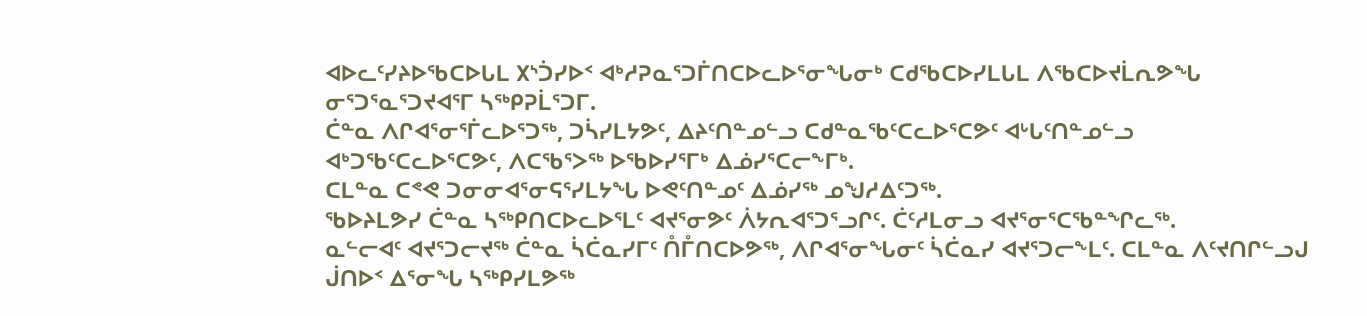ᐊᐅᓚᑦᓯᔨᐅᖃᑕᐅᒐᒪ ᙭ᔅᑑᓯᐅᑉ ᐊᒃᓱᕈᓇᕐᑐᒦᑎᑕᐅᓚᐅᕐᓂᖓᓂᒃ ᑕᑯᖃᑕᐅᓯᒪᒐᒪ ᐱᖃᑕᐅᔪᒫᕆᕗᖓ ᓂᕐᑐᕐᓇᕐᑐᔪᐊᕐᒥ ᓴᖅᑭᕈᒫᕐᑐᒥ.
ᑖᓐᓇ ᐱᒋᐊᕐᓂᕐᒦᓚᐅᕐᑐᖅ, ᑐᓵᓯᒪᔭᕗᑦ, ᐃᔨᑦᑎᓐᓄᓪᓗ ᑕᑯᓐᓇᖃᑦᑕᓚᐅᕐᑕᕗᑦ ᐊᒡᒐᑦᑎᓐᓄᓪᓗ ᐊᒃᑐᖃᑦᑕᓚᐅᕐᑕᕗᑦ, ᐱᑕᖃᕐᐳᖅ ᐅᖃᐅᓯᕐᒥᒃ ᐃᓅᓯᕐᑕᓕᖕᒥᒃ.
ᑕᒪᓐᓇ ᑕᕝᕙ ᑐᓂᓂᐊᕐᓂᕋᕐᓯᒪᔭᖓ ᐅᕙᑦᑎᓐᓄᑦ ᐃᓅᓯᖅ ᓄᖑᓱᐃᑦᑐᖅ.
ᖃᐅᔨᒪᕗᓯ ᑖᓐᓇ ᓴᖅᑭᑎᑕᐅᓚᐅᕐᒪᑦ ᐊᔪᕐᓂᕗᑦ ᐲᔭᕆᐊᕐᑐᕐᓗᒋᑦ. ᑖᑦᓱᒪᓂᓗ ᐊᔪᕐᓂᕐᑕᖃᓐᖏᓚᖅ.
ᓇᓪᓕᐊᑦ ᐊᔪᕐᑐᓕᔪᖅ ᑖᓐᓇ ᓵᑖᓇᓯᒥᑦ ᑍᒤᑎᑕᐅᕗᖅ, ᐱᒋᐊᕐᓂᖓᓂᑦ ᓵᑖᓇᓯ ᐊᔪᕐᑐᓕᖕᒪᑦ. ᑕᒪᓐᓇ ᐱᑦᔪᑎᒋᓪᓗᒍ ᒎᑎᐅᑉ ᐃᕐᓂᖓ ᓴᖅᑭᓯᒪᕗᖅ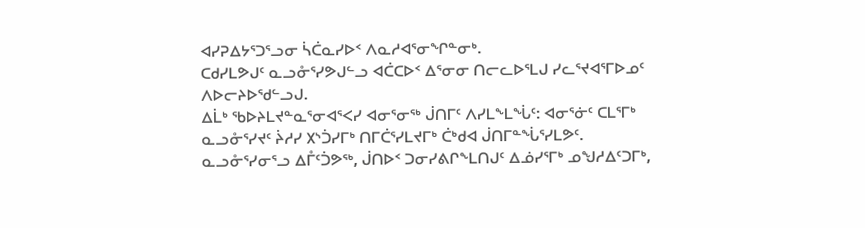ᐊᓯᕈᐃᔭᕐᑐᕐᓗᓂ ᓵᑖᓇᓯᐅᑉ ᐱᓇᓱᐊᕐᓂᖏᓐᓂᒃ.
ᑕᑯᓯᒪᕗᒍᑦ ᓇᓗᓁᕐᓯᕗᒍᓪᓗ ᐊᑖᑕᐅᑉ ᐃᕐᓂᓂ ᑎᓕᓚᐅᕐᒪᒍ ᓯᓚᕐᔪᐊᕐᒥᐅᓄᑦ ᐱᐅᓕᔨᐅᖁᓪᓗᒍ.
ᐃᒫᒃ ᖃᐅᔨᒪᔪᓐᓇᕐᓂᐊᕐᐸᓯ ᐊᓂᕐᓂᖅ ᒎᑎᒥᑦ ᐱᓯᒪᖕᒪᖔᑦ: ᐊᓂᕐᓃᑦ ᑕᒪᕐᒥᒃ ᓇᓗᓁᕐᓯᔪᑦ ᔩᓱᓯ ᙭ᔅᑑᓯᒥᒃ ᑎᒥᑖᕐᓯᒪᔪᒥᒃ ᑖᒃᑯᐊ ᒎᑎᒥᓐᖔᕐᓯᒪᕗᑦ.
ᓇᓗᓁᕐᓯᓂᕐᓗ ᐃᒤᑦᑑᕗᖅ, ᒎᑎᐅᑉ ᑐᓂᓯᕕᒋᖕᒪᑎᒍᑦ ᐃᓅᓯᕐᒥᒃ ᓄᖑᓱᐃᑦᑐᒥᒃ,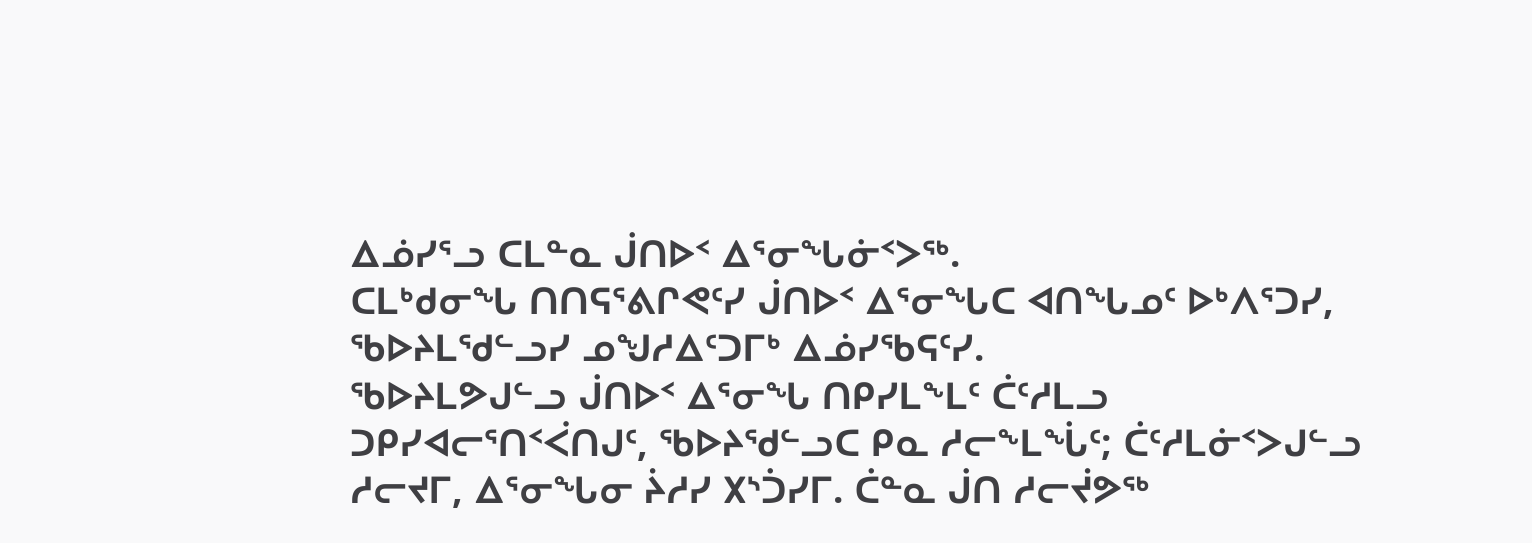ᐃᓅᓯᕐᓗ ᑕᒪᓐᓇ ᒎᑎᐅᑉ ᐃᕐᓂᖓᓃᑉᐳᖅ.
ᑕᒪᒃᑯᓂᖓ ᑎᑎᕋᕐᕕᒋᕙᑦᓯ ᒎᑎᐅᑉ ᐃᕐᓂᖓᑕ ᐊᑎᖓᓄᑦ ᐅᒃᐱᕐᑐᓯ, ᖃᐅᔨᒪᖁᓪᓗᓯ ᓄᖑᓱᐃᑦᑐᒥᒃ ᐃᓅᓯᖃᕋᑦᓯ.
ᖃᐅᔨᒪᕗᒍᓪᓗ ᒎᑎᐅᑉ ᐃᕐᓂᖓ ᑎᑭᓯᒪᖕᒪᑦ ᑖᑦᓱᒪᓗ ᑐᑭᓯᐊᓕᕐᑎᑉᐹᑎᒍᑦ, ᖃᐅᔨᖁᓪᓗᑕ ᑭᓇ ᓱᓕᖕᒪᖔᑦ; ᑖᑦᓱᒪᓃᑉᐳᒍᓪᓗ ᓱᓕᔪᒥ, ᐃᕐᓂᖓᓂ ᔩᓱᓯ ᙭ᔅᑑᓯᒥ. ᑖᓐᓇ ᒎᑎ ᓱᓕᔫᕗᖅ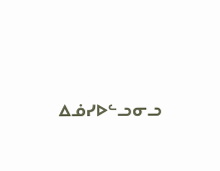ᐃᓅᓯᐅᓪᓗᓂᓗ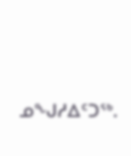ᓄᖑᓱᐃᑦᑐᖅ.